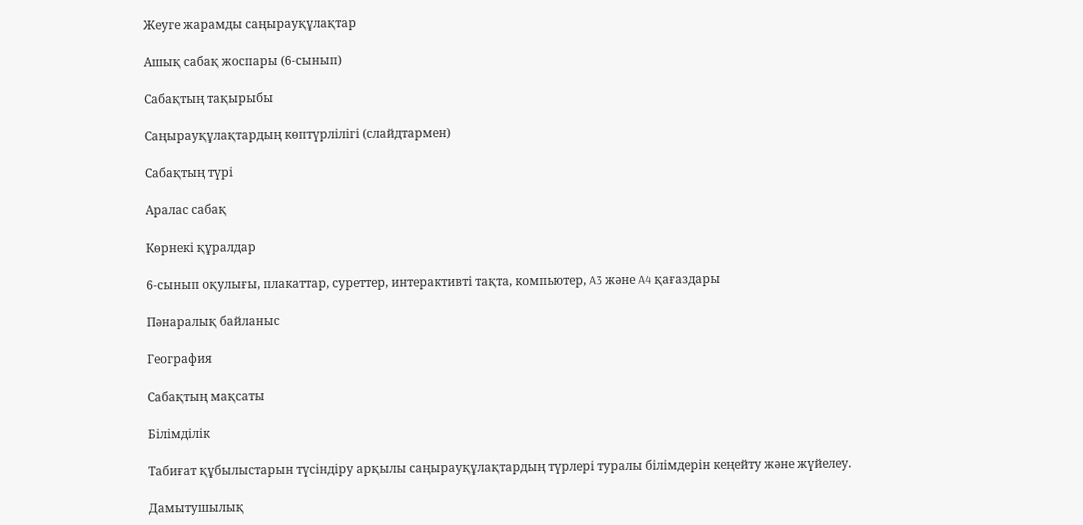Жеуге жарамды саңырауқұлақтар

Ашық сабақ жоспары (6-сынып)

Сабақтың тақырыбы

Саңырауқұлақтардың көптүрлілігі (слайдтармен)

Сабақтың түрі

Аралас сабақ

Көрнекі құралдар

6-сынып оқулығы, плакаттар, суреттер, интерактивті тақта, компьютер, A3 және A4 қағаздары

Пәнаралық байланыс

География

Сабақтың мақсаты

Білімділік

Табиғат құбылыстарын түсіндіру арқылы саңырауқұлақтардың түрлері туралы білімдерін кеңейту және жүйелеу.

Дамытушылық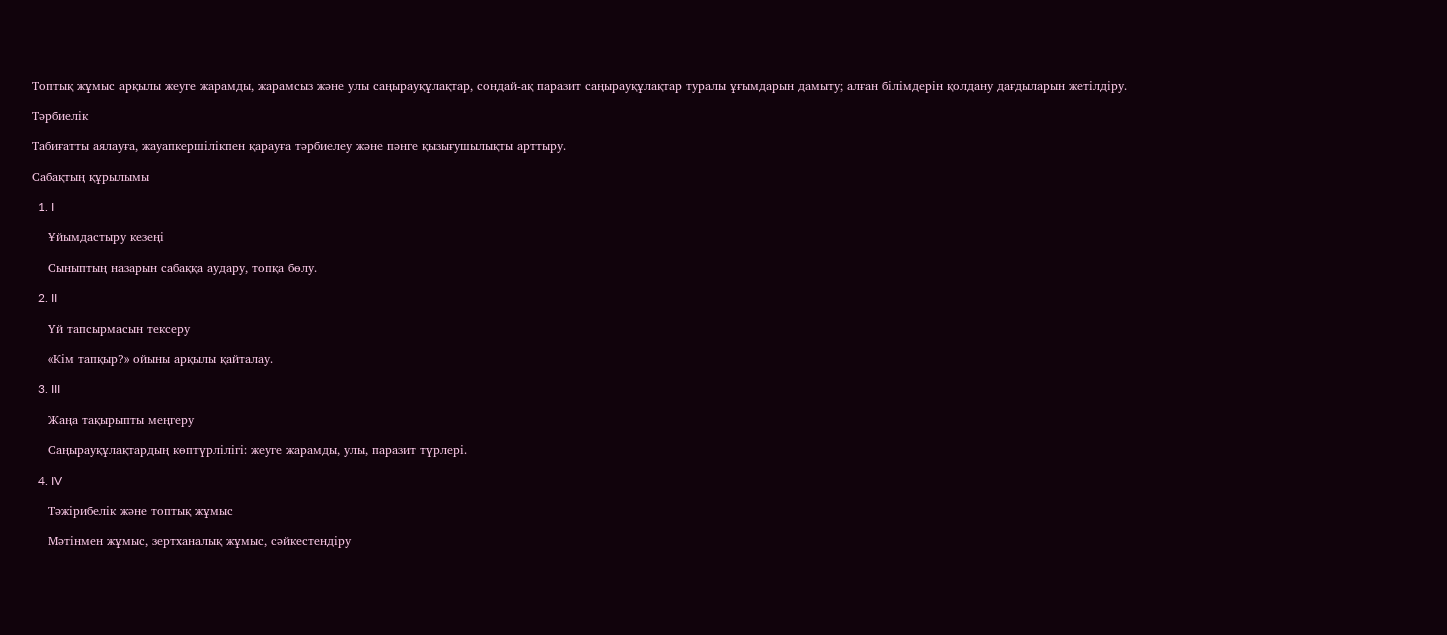Топтық жұмыс арқылы жеуге жарамды, жарамсыз және улы саңырауқұлақтар, сондай-ақ паразит саңырауқұлақтар туралы ұғымдарын дамыту; алған білімдерін қолдану дағдыларын жетілдіру.

Тәрбиелік

Табиғатты аялауға, жауапкершілікпен қарауға тәрбиелеу және пәнге қызығушылықты арттыру.

Сабақтың құрылымы

  1. I

    Ұйымдастыру кезеңі

    Сыныптың назарын сабаққа аудару, топқа бөлу.

  2. II

    Үй тапсырмасын тексеру

    «Кім тапқыр?» ойыны арқылы қайталау.

  3. III

    Жаңа тақырыпты меңгеру

    Саңырауқұлақтардың көптүрлілігі: жеуге жарамды, улы, паразит түрлері.

  4. IV

    Тәжірибелік және топтық жұмыс

    Мәтінмен жұмыс, зертханалық жұмыс, сәйкестендіру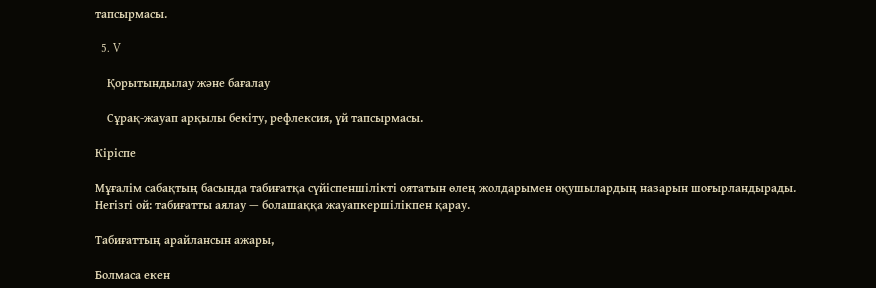тапсырмасы.

  5. V

    Қорытындылау және бағалау

    Сұрақ-жауап арқылы бекіту, рефлексия, үй тапсырмасы.

Кіріспе

Мұғалім сабақтың басында табиғатқа сүйіспеншілікті оятатын өлең жолдарымен оқушылардың назарын шоғырландырады. Негізгі ой: табиғатты аялау — болашаққа жауапкершілікпен қарау.

Табиғаттың арайлансын ажары,

Болмаса екен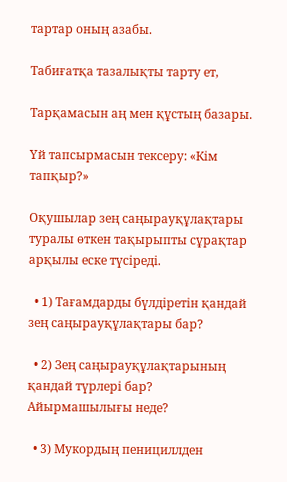тартар оның азабы.

Табиғатқа тазалықты тарту ет,

Тарқамасын аң мен құстың базары.

Үй тапсырмасын тексеру: «Кім тапқыр?»

Оқушылар зең саңырауқұлақтары туралы өткен тақырыпты сұрақтар арқылы еске түсіреді.

  • 1) Тағамдарды бүлдіретін қандай зең саңырауқұлақтары бар?

  • 2) Зең саңырауқұлақтарының қандай түрлері бар? Айырмашылығы неде?

  • 3) Мукордың пенициллден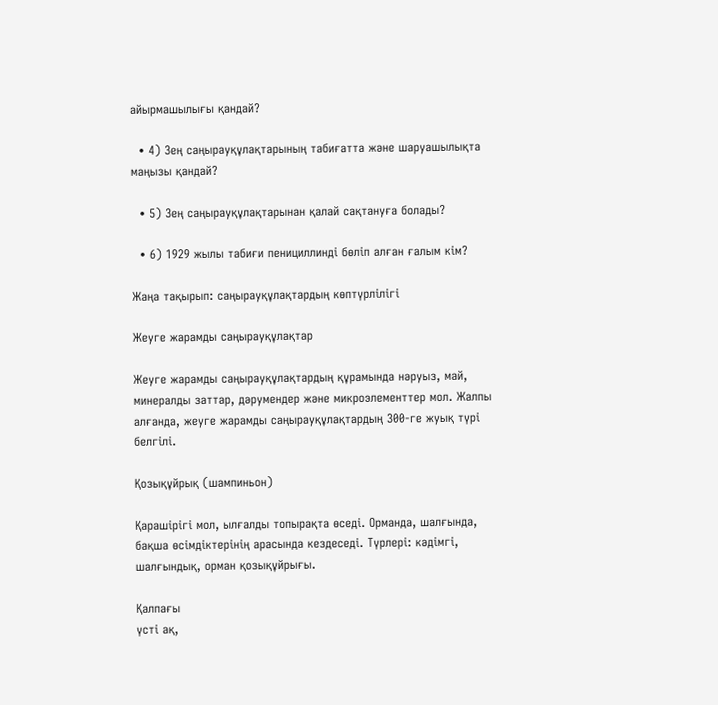айырмашылығы қандай?

  • 4) Зең саңырауқұлақтарының табиғатта және шаруашылықта маңызы қандай?

  • 5) Зең саңырауқұлақтарынан қалай сақтануға болады?

  • 6) 1929 жылы табиғи пенициллинді бөліп алған ғалым кім?

Жаңа тақырып: саңырауқұлақтардың көптүрлілігі

Жеуге жарамды саңырауқұлақтар

Жеуге жарамды саңырауқұлақтардың құрамында нәруыз, май, минералды заттар, дәрумендер және микроэлементтер мол. Жалпы алғанда, жеуге жарамды саңырауқұлақтардың 300-ге жуық түрі белгілі.

Қозықұйрық (шампиньон)

Қарашірігі мол, ылғалды топырақта өседі. Орманда, шалғында, бақша өсімдіктерінің арасында кездеседі. Түрлері: кәдімгі, шалғындық, орман қозықұйрығы.

Қалпағы
үсті ақ,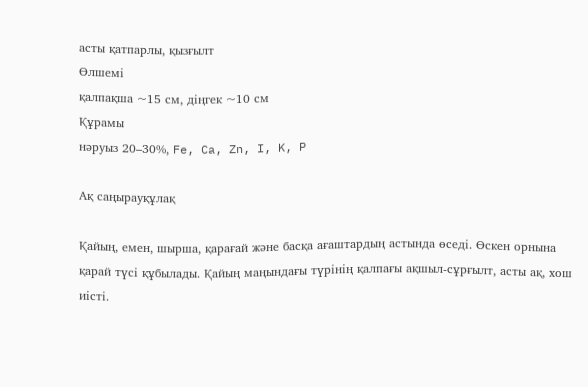асты қатпарлы, қызғылт
Өлшемі
қалпақша ~15 см, діңгек ~10 см
Құрамы
нәруыз 20–30%, Fe, Ca, Zn, I, K, P

Ақ саңырауқұлақ

Қайың, емен, шырша, қарағай және басқа ағаштардың астында өседі. Өскен орнына қарай түсі құбылады. Қайың маңындағы түрінің қалпағы ақшыл-сұрғылт, асты ақ, хош иісті.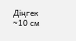Діңгек
~10 см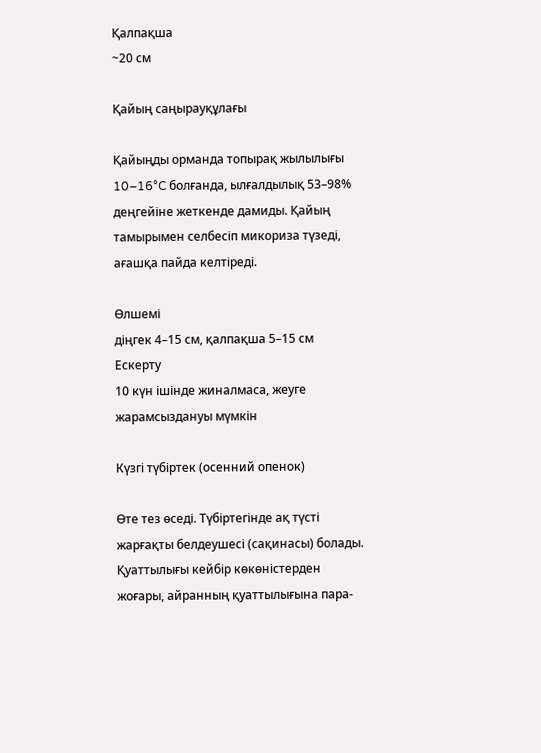Қалпақша
~20 см

Қайың саңырауқұлағы

Қайыңды орманда топырақ жылылығы 10–16°C болғанда, ылғалдылық 53–98% деңгейіне жеткенде дамиды. Қайың тамырымен селбесіп микориза түзеді, ағашқа пайда келтіреді.

Өлшемі
діңгек 4–15 см, қалпақша 5–15 см
Ескерту
10 күн ішінде жиналмаса, жеуге жарамсыздануы мүмкін

Күзгі түбіртек (осенний опенок)

Өте тез өседі. Түбіртегінде ақ түсті жарғақты белдеушесі (сақинасы) болады. Қуаттылығы кейбір көкөністерден жоғары, айранның қуаттылығына пара-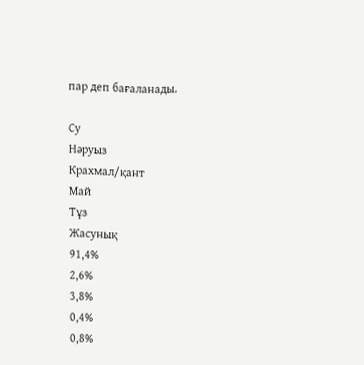пар деп бағаланады.

Су
Нәруыз
Крахмал/қант
Май
Тұз
Жасунық
91,4%
2,6%
3,8%
0,4%
0,8%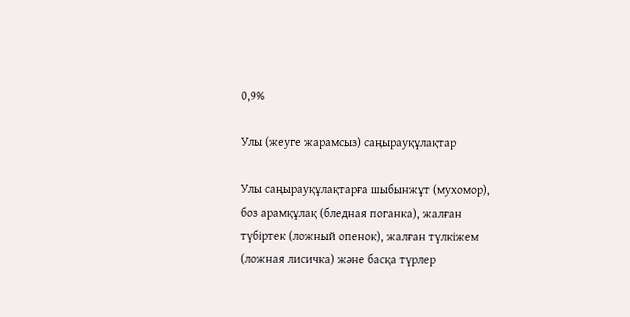0,9%

Улы (жеуге жарамсыз) саңырауқұлақтар

Улы саңырауқұлақтарға шыбынжұт (мухомор), боз арамқұлақ (бледная поганка), жалған түбіртек (ложный опенок), жалған түлкіжем (ложная лисичка) және басқа түрлер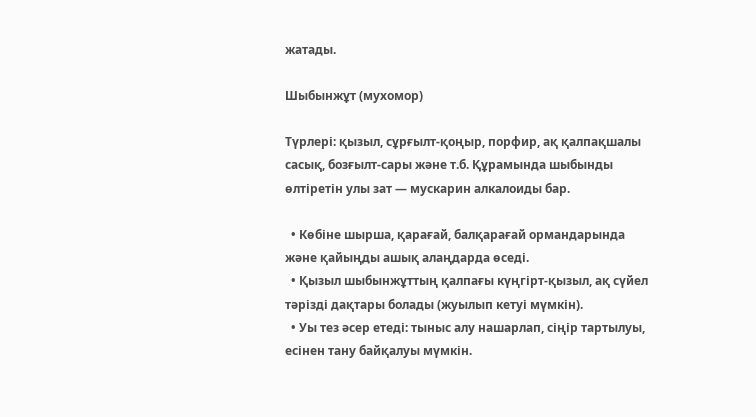жатады.

Шыбынжұт (мухомор)

Түрлері: қызыл, сұрғылт-қоңыр, порфир, ақ қалпақшалы сасық, бозғылт-сары және т.б. Құрамында шыбынды өлтіретін улы зат — мускарин алкалоиды бар.

  • Көбіне шырша, қарағай, балқарағай ормандарында және қайыңды ашық алаңдарда өседі.
  • Қызыл шыбынжұттың қалпағы күңгірт-қызыл, ақ сүйел тәрізді дақтары болады (жуылып кетуі мүмкін).
  • Уы тез әсер етеді: тыныс алу нашарлап, сіңір тартылуы, есінен тану байқалуы мүмкін.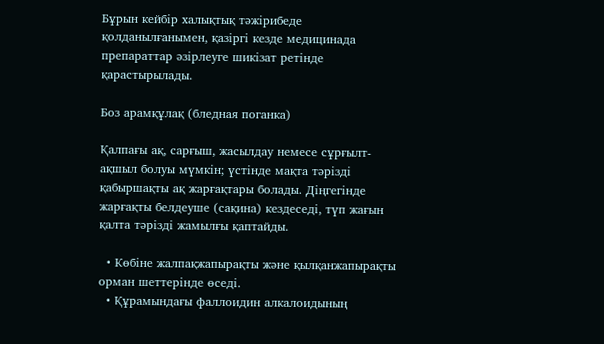Бұрын кейбір халықтық тәжірибеде қолданылғанымен, қазіргі кезде медицинада препараттар әзірлеуге шикізат ретінде қарастырылады.

Боз арамқұлақ (бледная поганка)

Қалпағы ақ, сарғыш, жасылдау немесе сұрғылт-ақшыл болуы мүмкін; үстінде мақта тәрізді қабыршақты ақ жарғақтары болады. Діңгегінде жарғақты белдеуше (сақина) кездеседі, түп жағын қалта тәрізді жамылғы қаптайды.

  • Көбіне жалпақжапырақты және қылқанжапырақты орман шеттерінде өседі.
  • Құрамындағы фаллоидин алкалоидының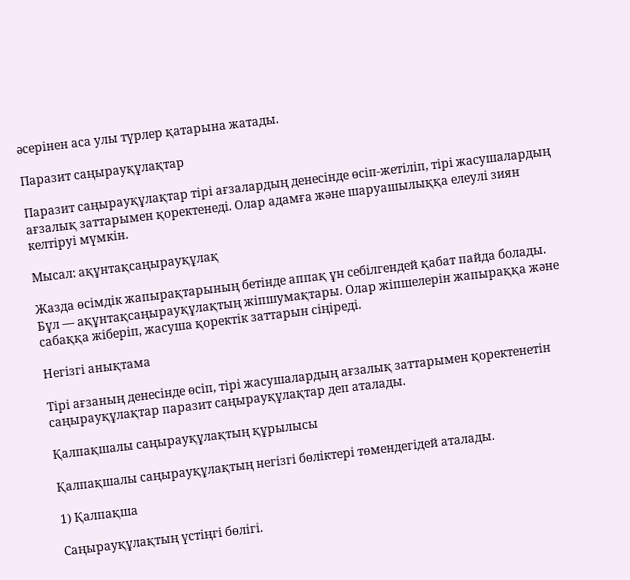әсерінен аса улы түрлер қатарына жатады.

Паразит саңырауқұлақтар

Паразит саңырауқұлақтар тірі ағзалардың денесінде өсіп-жетіліп, тірі жасушалардың ағзалық заттарымен қоректенеді. Олар адамға және шаруашылыққа елеулі зиян келтіруі мүмкін.

Мысал: ақұнтақсаңырауқұлақ

Жазда өсімдік жапырақтарының бетінде аппақ ұн себілгендей қабат пайда болады. Бұл — ақұнтақсаңырауқұлақтың жіпшумақтары. Олар жіпшелерін жапыраққа және сабаққа жіберіп, жасуша қоректік заттарын сіңіреді.

Негізгі анықтама

Тірі ағзаның денесінде өсіп, тірі жасушалардың ағзалық заттарымен қоректенетін саңырауқұлақтар паразит саңырауқұлақтар деп аталады.

Қалпақшалы саңырауқұлақтың құрылысы

Қалпақшалы саңырауқұлақтың негізгі бөліктері төмендегідей аталады.

1) Қалпақша

Саңырауқұлақтың үстіңгі бөлігі.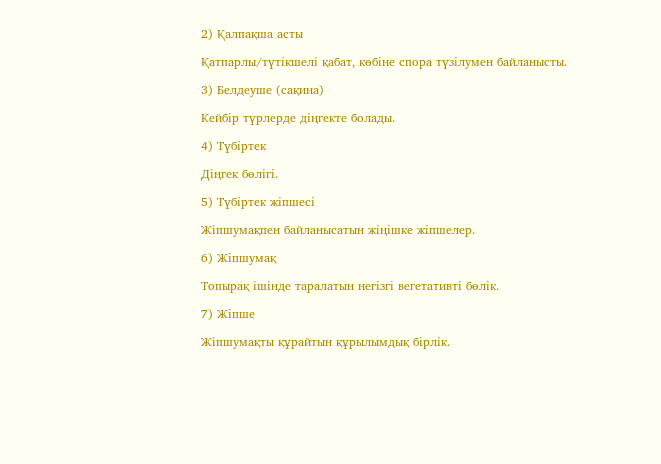2) Қалпақша асты

Қатпарлы/түтікшелі қабат, көбіне спора түзілумен байланысты.

3) Белдеуше (сақина)

Кейбір түрлерде діңгекте болады.

4) Түбіртек

Діңгек бөлігі.

5) Түбіртек жіпшесі

Жіпшумақпен байланысатын жіңішке жіпшелер.

6) Жіпшумақ

Топырақ ішінде таралатын негізгі вегетативті бөлік.

7) Жіпше

Жіпшумақты құрайтын құрылымдық бірлік.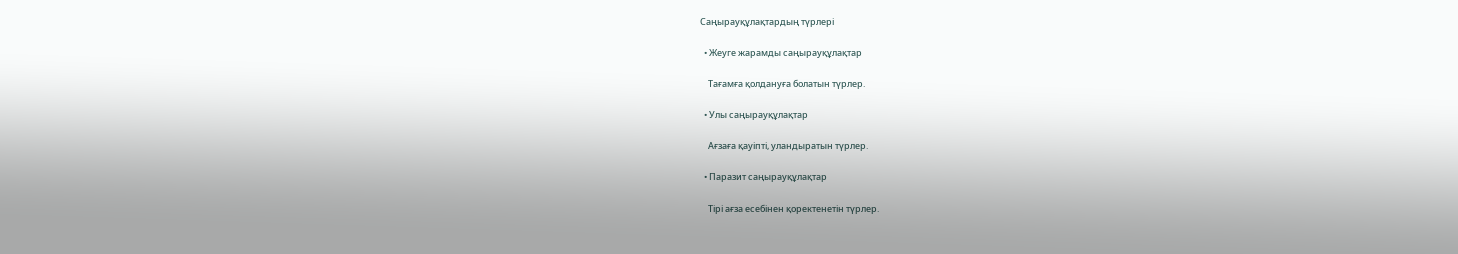Саңырауқұлақтардың түрлері

  • Жеуге жарамды саңырауқұлақтар

    Тағамға қолдануға болатын түрлер.

  • Улы саңырауқұлақтар

    Ағзаға қауіпті, уландыратын түрлер.

  • Паразит саңырауқұлақтар

    Тірі ағза есебінен қоректенетін түрлер.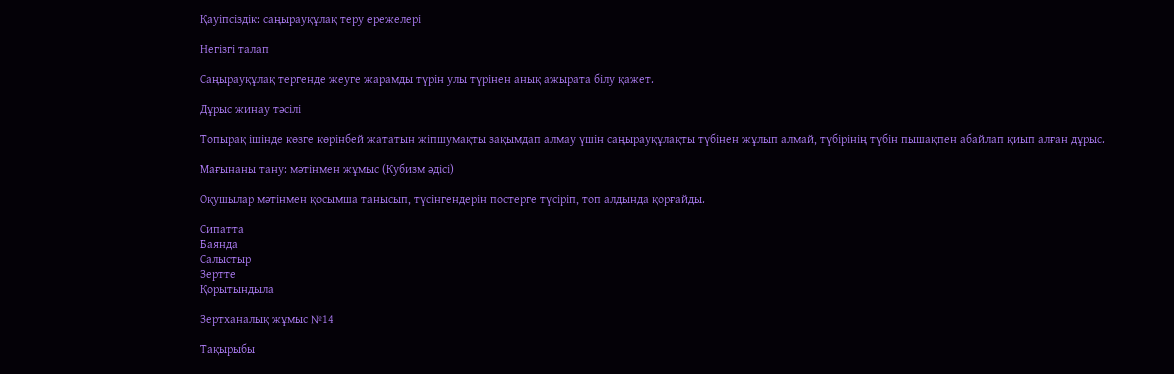Қауіпсіздік: саңырауқұлақ теру ережелері

Негізгі талап

Саңырауқұлақ тергенде жеуге жарамды түрін улы түрінен анық ажырата білу қажет.

Дұрыс жинау тәсілі

Топырақ ішінде көзге көрінбей жататын жіпшумақты зақымдап алмау үшін саңырауқұлақты түбінен жұлып алмай, түбірінің түбін пышақпен абайлап қиып алған дұрыс.

Мағынаны тану: мәтінмен жұмыс (Кубизм әдісі)

Оқушылар мәтінмен қосымша танысып, түсінгендерін постерге түсіріп, топ алдында қорғайды.

Сипатта
Баянда
Салыстыр
Зертте
Қорытындыла

Зертханалық жұмыс №14

Тақырыбы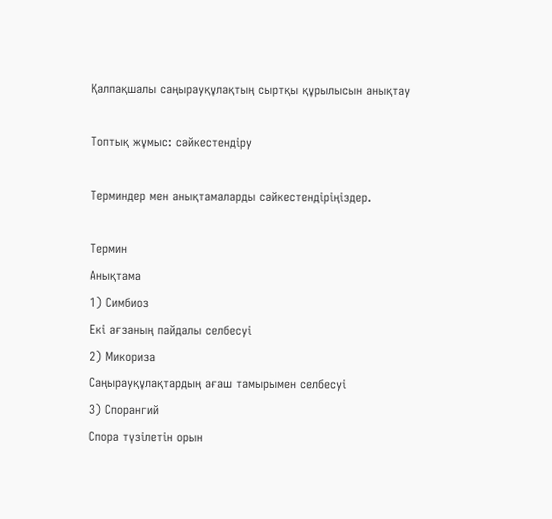Қалпақшалы саңырауқұлақтың сыртқы құрылысын анықтау

Топтық жұмыс: сәйкестендіру

Терминдер мен анықтамаларды сәйкестендіріңіздер.

Термин
Анықтама
1) Симбиоз
Екі ағзаның пайдалы селбесуі
2) Микориза
Саңырауқұлақтардың ағаш тамырымен селбесуі
3) Спорангий
Спора түзілетін орын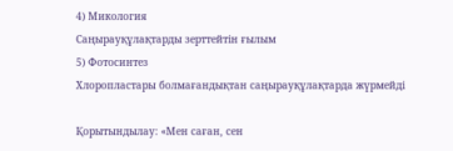4) Микология
Саңырауқұлақтарды зерттейтін ғылым
5) Фотосинтез
Хлоропластары болмағандықтан саңырауқұлақтарда жүрмейді

Қорытындылау: «Мен саған, сен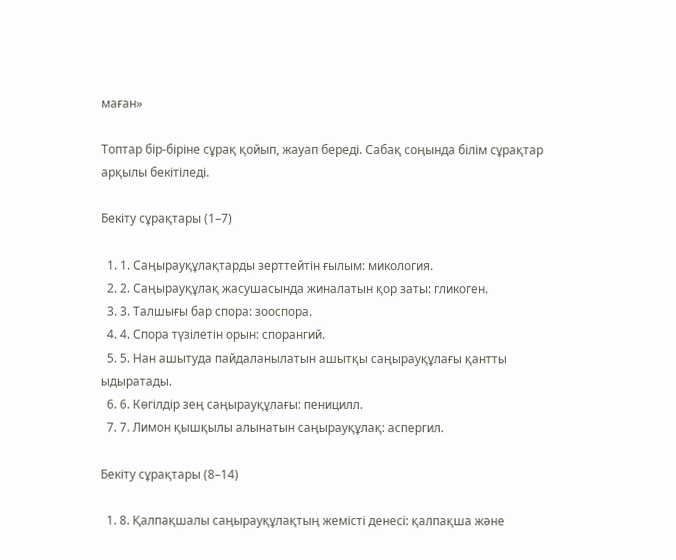маған»

Топтар бір-біріне сұрақ қойып, жауап береді. Сабақ соңында білім сұрақтар арқылы бекітіледі.

Бекіту сұрақтары (1–7)

  1. 1. Саңырауқұлақтарды зерттейтін ғылым: микология.
  2. 2. Саңырауқұлақ жасушасында жиналатын қор заты: гликоген.
  3. 3. Талшығы бар спора: зооспора.
  4. 4. Спора түзілетін орын: спорангий.
  5. 5. Нан ашытуда пайдаланылатын ашытқы саңырауқұлағы қантты ыдыратады.
  6. 6. Көгілдір зең саңырауқұлағы: пеницилл.
  7. 7. Лимон қышқылы алынатын саңырауқұлақ: аспергил.

Бекіту сұрақтары (8–14)

  1. 8. Қалпақшалы саңырауқұлақтың жемісті денесі: қалпақша және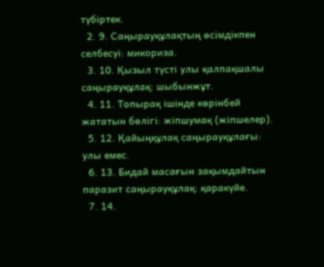түбіртек.
  2. 9. Саңырауқұлақтың өсімдікпен селбесуі: микориза.
  3. 10. Қызыл түсті улы қалпақшалы саңырауқұлақ: шыбынжұт.
  4. 11. Топырақ ішінде көрінбей жататын бөлігі: жіпшумақ (жіпшелер).
  5. 12. Қайыңқұлақ саңырауқұлағы: улы емес.
  6. 13. Бидай масағын зақымдайтын паразит саңырауқұлақ: қаракүйе.
  7. 14.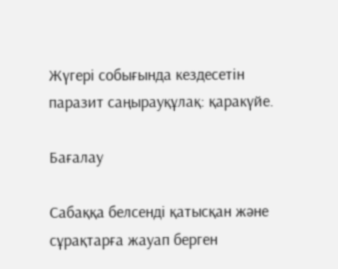Жүгері собығында кездесетін паразит саңырауқұлақ: қаракүйе.

Бағалау

Сабаққа белсенді қатысқан және сұрақтарға жауап берген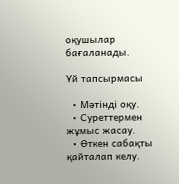оқушылар бағаланады.

Үй тапсырмасы

  • Мәтінді оқу.
  • Суреттермен жұмыс жасау.
  • Өткен сабақты қайталап келу.